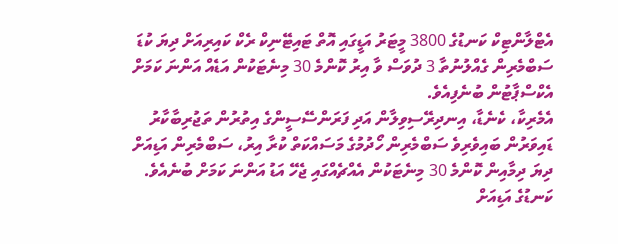އެޓްލާންޓިކް ކަނޑުގެ 3800 މީޓަރު އަޑީގައި އޮތް ޓައިޓޭނިކް ރެކް ކައިރިއަށް ދިޔަ ކުޑަ ސަބްމެރިން ގެއްލުނުތާ 3 ދުވަސް ވާ އިރު ކޮންމެ 30 މިނެޓަކުން އަޑެއް އަންނަ ކަމަށް އެކްސްޕާޓުން ބުނެފިއެވެ.
އެމެރިކާ، ކެނެޑާ، އިނދިރޭސިވިލާން އަދި ފަރަންސޭސީންގެ އިތުރުން ތަޖުރިބާކާރު ޑައިވަރުން ބައިވެރިވެ ސަބްމެރިން ހޯދުމުގެ މަސައްކަތް ކުރާ އިރު، ސަބްމެރިން އަޑިއަށް ދިޔަ ދިމާއިން ކޮންމެ 30 މިނެޓަކުން އެއްޗެއްގައި ޖެހޭ އަޑު އަންނަ ކަމަށް ބުނެއެވެ.
ކަނޑުގެ އަޑިއަށް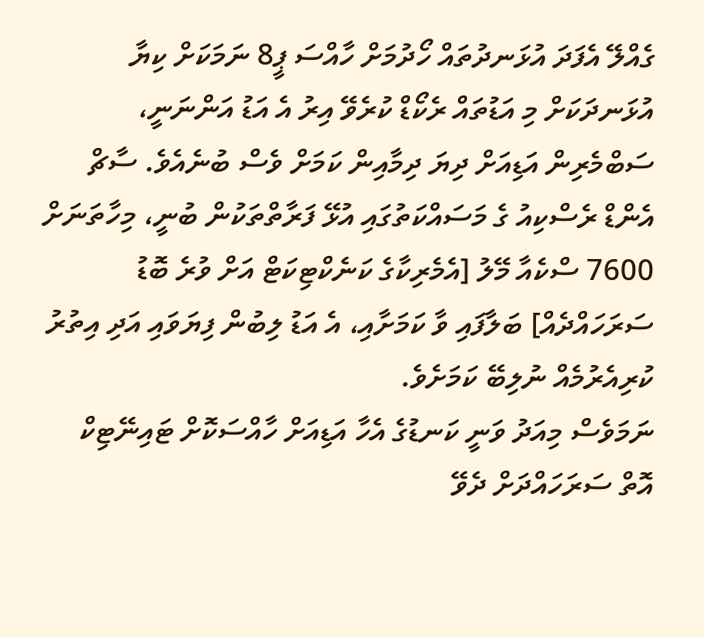ގެއްލޭ އެފަދަ އުޅަނދުތައް ހޯދުމަށް ހާއްސަ ޕީ8 ނަމަކަށް ކިޔާ އުޅަނދަކަށް މި އަޑުތައް ރެކޯޑް ކުރެވޭ އިރު އެ އަޑު އަންނަނީ، ސަބްމެރިން އަޑިއަށް ދިޔަ ދިމާއިން ކަމަށް ވެސް ބުނެއެވެ. ސާޗް އެންޑް ރެސްކިއު ގެ މަސައްކަތުގައި އުޅޭ ފަރާތްތަކުން ބުނީ، މިހާތަނަށް 7600 ސްކެއާ މޭލު [އެމެރިކާގެ ކަނެކްޓިކަޓް އަށް ވުރެ ބޮޑު ސަރަހައްދެއް] ބަލާފައި ވާ ކަމަށާއި، އެ އަޑު ލިބުން ފިޔަވައި އަދި އިތުރު ކުރިއެރުމެއް ނުލިބޭ ކަމަށެވެ.
ނަމަވެސް މިއަދު ވަނީ ކަނޑުގެ އެހާ އަޑިއަށް ހާއްސަކޮށް ޓައިނޭޓިކް އޮތް ސަރަހައްދަށް ދެވޭ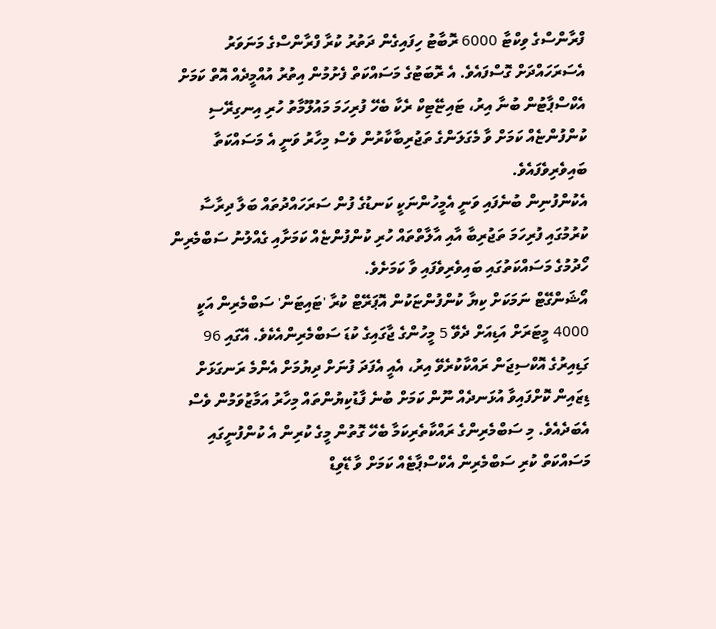ފްރާންސްގެ ވިކްޓާ 6000 ރޮބާޓު ހިފައިގެން ދަތުރު ކުރާ ފްރާންސްގެ މަނަވަރު އެސަރަހައްދަށް ގޮސްފައެވެ. އެ ރޮބަޓުގެ މަސައްކަތް ފެށުމުން އިތުރު އުއްމީދެއް އޮތް ކަމަށް އެކްސްޕާޓުން ބުނާ އިރު، ޓައިޏޭޓިކް ރެކާ ބެހޭ ފުރިހަމަ މައުލޫމާތު ހުރި އިނގިރޭސި ކުންފުންޏެއް ކަމަށް ވާ މެގަލަންގެ ތަޖުރިބާކާރުން ވެސް މިހާރު ވަނީ އެ މަސައްކަތާ ބައިވެރިވެފައެވެ.
އެކުންފުނިން ބުނެފައި ވަނީ އެމީހުންނަކީ ކަނޑުގެ ފުން ސަރަހައްދުތައް ބަލާ ދިރާސާ ކުރުމުގައި ފުރިހަމަ ތަޖުރިބާ އާއި އާލާތްތައް ހުރި ކުންފުންޏެއް ކަމަށާއި ގެއްލުނު ސަބްމެރިން ހޯދުމުގެ މަސައްކަތުގައި ބައިވެރިވެފައި ވާ ކަމަށެވެ.
އޯޝަންގޭޓް ނަމަކަށް ކިޔާ ކުންފުންޏަކުން އޮޕަރޭޓް ކުރާ 'ޓައިޓަން' ސަބްމެރިން އަކީ 4000 މީޓަރަށް އަޑިއަށް ދެވޭ 5 މީހުންގެ ޖާގައިގެ ކުޑަ ސަބްމެރިންއެކެވެ. އޭގައި 96 ގަޑިއިރުގެ އޮކްސިޖަން ރައްކާކުރެވޭ އިރު، އެއީ އެފަދަ ފުނަށް ދިޔުމަށް އެންމެ ރަނގަޅަށް ޑިޒައިން ކޮށްފައިވާ އުޅަނދެއް ނޫން ކަމަށް ބުނެ ފާޑުކިޔުންތައް މިހާރު އަމާޒުވަމުން ވެސް އެބަދެއެވެ. މި ސަބްމެރިންގެ ރައްކާތެރިކަމާ ބެހޭ ގޮތުން މީގެ ކުރިން އެ ކުންފުނީގައި މަސައްކަތް ކުރި ސަބްމެރިން އެކްސްޕާޓެއް ކަމަށް ވާ ޑޭވިޑް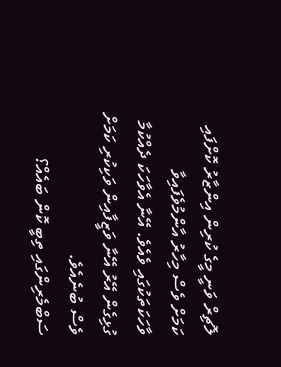ލޮޗިރް ވަނީ މީގެ ކުރިން އިންޒާރު ކޮށްފައި ކަމަށް ވެސް މިހާރު އާންމުވެފައިވާ ވާހަކަތަކުގައި ވެއެވެ. އޭނާ އެވާހަކަ ދެއްކުމާ ގުޅިގެން އޭރު އޭނާ ވަޒީފާއިން ވަކިކުރި ކަމަށް ވެސް ބުނެއެވެ.
ސަބްމެރިންގައި ތިބީ ކޮން ބައެއް؟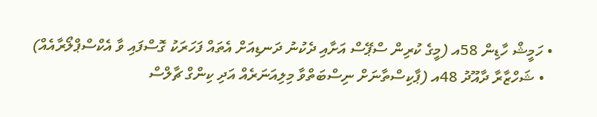• ހަމީޝް ހާޑިން 58އ (މީގެ ކުރިން ސްޕޭސް އަށާއި ދެކުނު ދަނޑިއަށް އެތައް ފަހަރަކު ގޮސްފައި ވާ އެކްސްޕްލޯރާއެއް)
  • ޝަހްޒާރާ ދާއޫދު 48އ (ޕާކިސްތާނަށް ނިސްބަތްވާ މިލިއަނަރެއް އަދި ކިންގް ޗާލްސް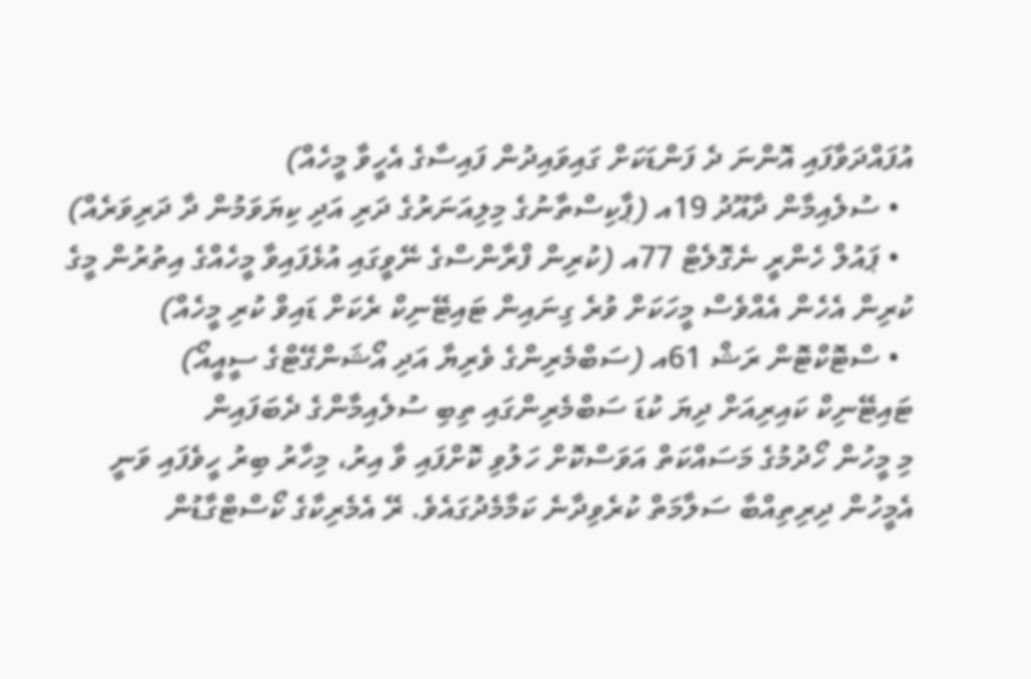އުފައްދަވާފައި އޮންނަ ދެ ފަންޑަކަށް ގައިވައިދުން ފައިސާގެ އެހީވާ މީހެއް)
  • ސުލެއިމާން ދާއޫދު 19އ (ޕާކިސްތާނުގެ މިލިއަނަރުގެ ދަރި އަދި ކިޔަވަމުން ދާ ދަރިވަރެއް)
  • ޕައުލް ހެންރީ ނެގޮލެޓް 77އ (ކުރިން ފްރާންސްގެ ނޭވީގައި އުޅެފައިވާ މީހެއްގެ އިތުރުން މީގެ ކުރިން އެހެން އެއްވެސް މީހަކަށް ވުރެ ގިނައިން ޓައިޓޭނިކް ރެކަށް ޑައިވް ކުރި މީހެއް)
  • ސްޓޮކްޓޮން ރަޝް 61އ (ސަބްމެރިންގެ ވެރިޔާ އަދި އޯޝަންގޭޓްގެ ސީއީއޯ)
ޓައިޓޭނިކް ކައިރިއަށް ދިޔަ ކުޑަ ސަބްމެރިންގައި ތިބި ސުލެއިމާންގެ ދެބަފައިން
މި މީހުން ހޯދުމުގެ މަސައްކަތް އަވަސްކޮށް ހަލުވި ކޮށްފައި ވާ އިރު، މިހާރު ބިރު ހީވެފައި ވަނީ އެމީހުން ދިރިތިއްބާ ސަލާމަތް ކުރެވިދާނެ ކަމާމެދުގައެވެ. ރޭ އެމެރިކާގެ ކޯސްޓްގާޑުން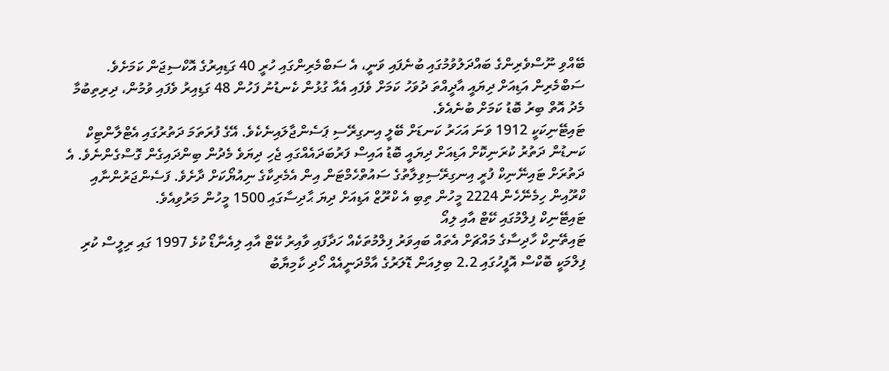ބޭއްވި ނޫސްވެރިންގެ ބައްދަލުވުމުގައި ބުނެފައި ވަނީ، އެ ސަބްމެރިންގައި ހުރީ 40 ގަޑިއިރުގެ އޮކްސިޖަން ކަމަށެވެ. ސަބްމެރިން އަޑިއަށް ދިޔައީ އާދީއްތަ ދުވަހު ކަމަށް ވެފައި އެއާ ގުޅުން ކެނޑުނު ފަހުން 48 ގަޑިއިރު ވެފައި ވުމުން، ދިރިތިބުމާ މެދު އޮތް ބިރު ބޮޑު ކަމަށް ބުނެއެވެ.
ޓައިޓޭނިކަކީ 1912 ވަނަ އަހަރު ކަނޑަށް ބޭލީ އިނގިރޭސި ޕަސެންޖާލައިނެކެވެ. އޭގެ ފުރަތަމަ ދަތުރުގައި އެޓްލާންޓިކް ކަނޑުން ދަތުރު ކުރަނިކޮށް އަޑިއަށް ދިޔައީ ބޮޑު އައިސް ފަރުބަދައެއްގައި ޖެހި ދިޔަވެ މެދުން ބިންދައިގެން ގޮސްގެންނެވެ. އެ ދަތުރަށް ޓައިނޭނިކް ފުރީ އިނގިރޭސިވިލާތުގެ ސައުތްހެމްޓަން އިން އެމެރިކާގެ ނިއުޔޯކަށް ދާށެވެ. ފަސެންޖަރުންނާއި ކްރޫއިން ހިމެނޭހެން 2224 މީހުން ތިބި އެ ކްރޫޒް އަޑިއަށް ދިޔަ ޙާދިސާގައި 1500 މީހުން މަރުވިއެވެ.
ޓައިޓޭނިކް ފިލްމުގައި ކޭޓް އާއި ލިއޯ
ޓައިތޭނިކް ހާދިސާގެ މައްޗަށް އެތައް ބައިވަރު ފިލްމުތަކެއް ހަދާފައި ވާއިރު ކޭޓް އާއި ލިއެނާޑޯ ކުޅެ 1997 ގައި ރިލީސް ކުރި ފިލްމަކީ ބޮކްސް އޮފީހުގައި 2.2 ބިލިއަން ޑޮލަރުގެ އާމްދަނީއެއް ހޯދި ކާމިޔާބު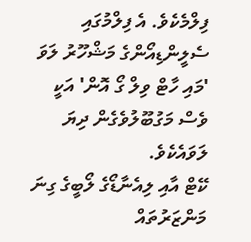ފިލްމެކެވެ. އެ ފިލްމުގައި ސެލީންޑިއޯންގެ މަޝްހޫރު ލަވަ 'މައި ހާޓް ވިލް ގޯ އޮން' އަކީ ވެސް މަގުބޫލުވެގެން ދިޔަ ލަވައެކެވެ.
ކޭޓް އާއި ލިއެނާޑޯގެ ލޯބީގެ ގިނަ މަންޒަރުތައް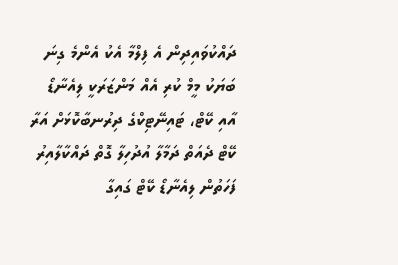ދައްކުވައިދިން އެ ފިލްމާ އެކު އެންމެ ގިނަ ބަޔަކު މީމް ކުރި އެއް މަންޒަރަކީ ލިއެނާޑޯ އާއި ކޭޓް، ޓައިނޭޓިކްގެ ދިރުނބާކޮޅަށް އަރާ ކޭޓް ދެއަތް ދަމާލާ އުދުހިލާ ގޮތް ދައްކާލާއިރު ފަހަތުން ލިއެނާޑޯ ކޭޓް ގައިގާ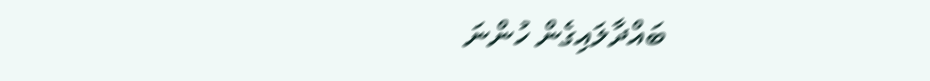ބައްދާލައިގެން ހުންނަ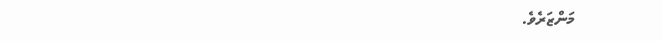މަންޒަރެވެ.